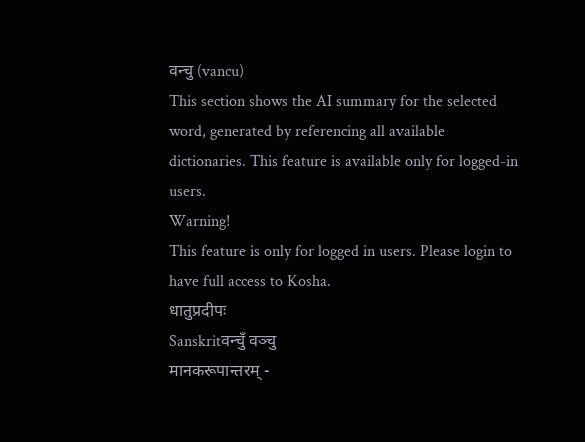वन्चु (vancu)
This section shows the AI summary for the selected word, generated by referencing all available dictionaries. This feature is available only for logged-in users.
Warning!
This feature is only for logged in users. Please login to have full access to Kosha.
धातुप्रदीपः
Sanskritवन्चुँ वञ्चु
मानकरूपान्तरम् -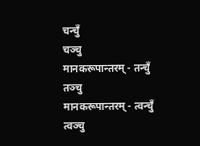चन्चुँ
चञ्चु
मानकरूपान्तरम् - तन्चुँ
तञ्चु
मानकरूपान्तरम् - त्वन्चुँ
त्वञ्चु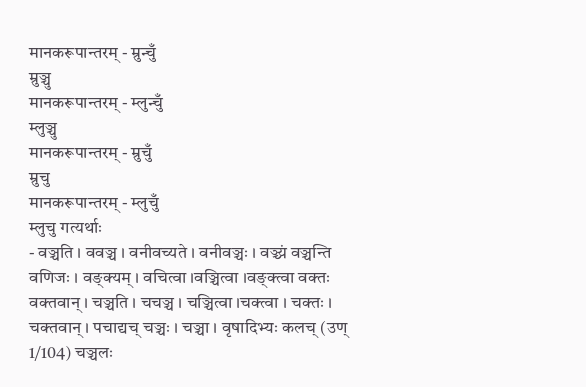मानकरूपान्तरम् - म्रुन्चुँ
म्रुञ्चु
मानकरूपान्तरम् - म्लुन्चुँ
म्लुञ्चु
मानकरूपान्तरम् - म्रुचुँ
म्रुचु
मानकरूपान्तरम् - म्लुचुँ
म्लुचु गत्यर्थाः
- वञ्चति । ववञ्च । वनीवच्यते । वनीवञ्चः । वञ्च्यं वञ्चन्ति वणिजः । वङ्क्यम् । वचित्वा ।वञ्चित्वा ।वङ्क्त्वा वक्तः वक्तवान् । चञ्चति । चचञ्च । चञ्चित्वा ।चक्त्वा । चक्तः । चक्तवान् । पचाद्यच् चञ्चः । चञ्चा । वृषादिभ्यः कलच् (उण् 1/104) चञ्चलः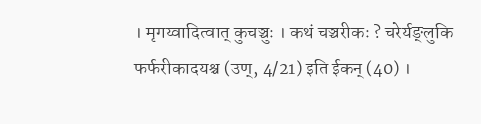। मृगय्वादित्वात् कुचञ्चुः । कथं चञ्चरीकः ? चरेर्यङ्लुकि फर्फरीकादयश्च (उण्, 4/21) इति ईकन् (40) ।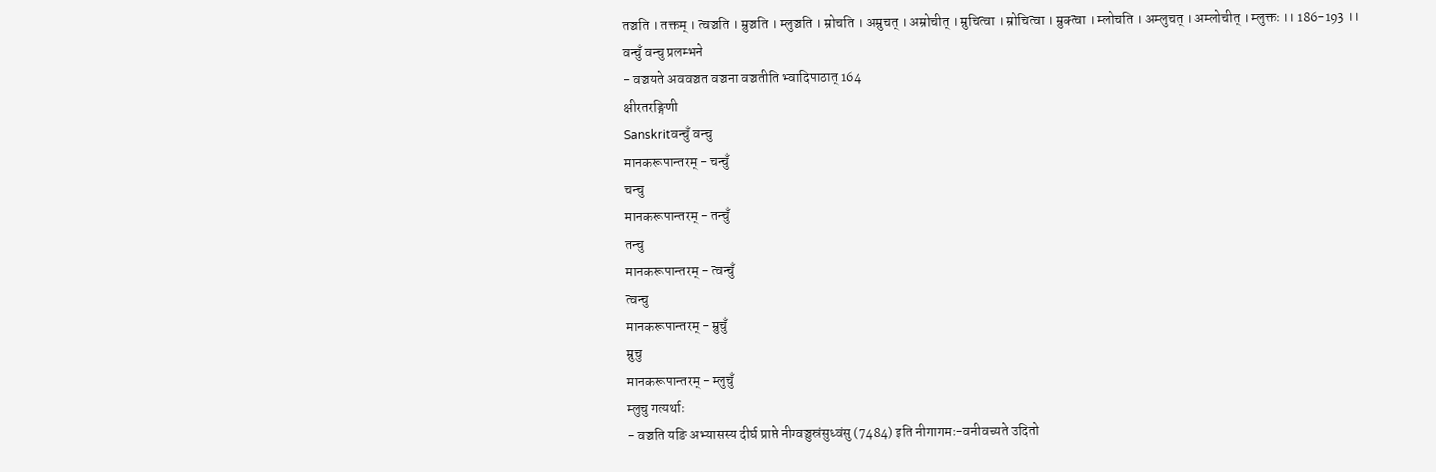तञ्चति । तक्तम् । त्वञ्चति । म्रुञ्चति । म्लुञ्चति । म्रोचति । अम्रुचत् । अम्रोचीत् । म्रुचित्वा । म्रोचित्वा । म्रुक्त्वा । म्लोचति । अम्लुचत् । अम्लोचीत् । म्लुक्तः ।। 186-193 ।।
वन्चुँ वन्चु प्रलम्भने
- वञ्चयते अववञ्चत वञ्चना वञ्चतीति भ्वादिपाठात् 164
क्षीरतरङ्गिणी
Sanskritवन्चुँ वन्चु
मानकरूपान्तरम् - चन्चुँ
चन्चु
मानकरूपान्तरम् - तन्चुँ
तन्चु
मानकरूपान्तरम् - त्वन्चुँ
त्वन्चु
मानकरूपान्तरम् - म्रुचुँ
म्रुचु
मानकरूपान्तरम् - म्लुचुँ
म्लुचु गत्यर्थाः
- वञ्चति यङि अभ्यासस्य दीर्घ प्राप्ते नीग्वञ्चुस्रंसुध्वंसु (7484) इति नीगागमः-वनीवच्यते उदितो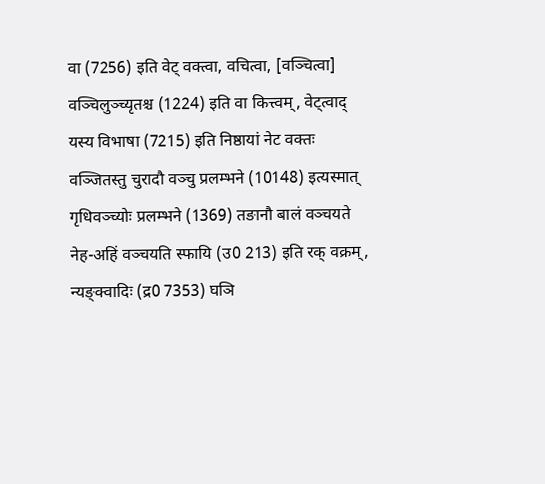वा (7256) इति वेट् वक्त्वा, वचित्वा, [वञ्चित्वा] वञ्चिलुञ्च्यृतश्च (1224) इति वा कित्त्वम्, वेट्त्वाद् यस्य विभाषा (7215) इति निष्ठायां नेट वक्तः वञ्जितस्तु चुरादौ वञ्चु प्रलम्भने (10148) इत्यस्मात् गृधिवञ्च्योः प्रलम्भने (1369) तङानौ बालं वञ्चयते नेह-अहिं वञ्चयति स्फायि (उ0 213) इति रक् वक्रम्, न्यङ्क्वादिः (द्र0 7353) घञि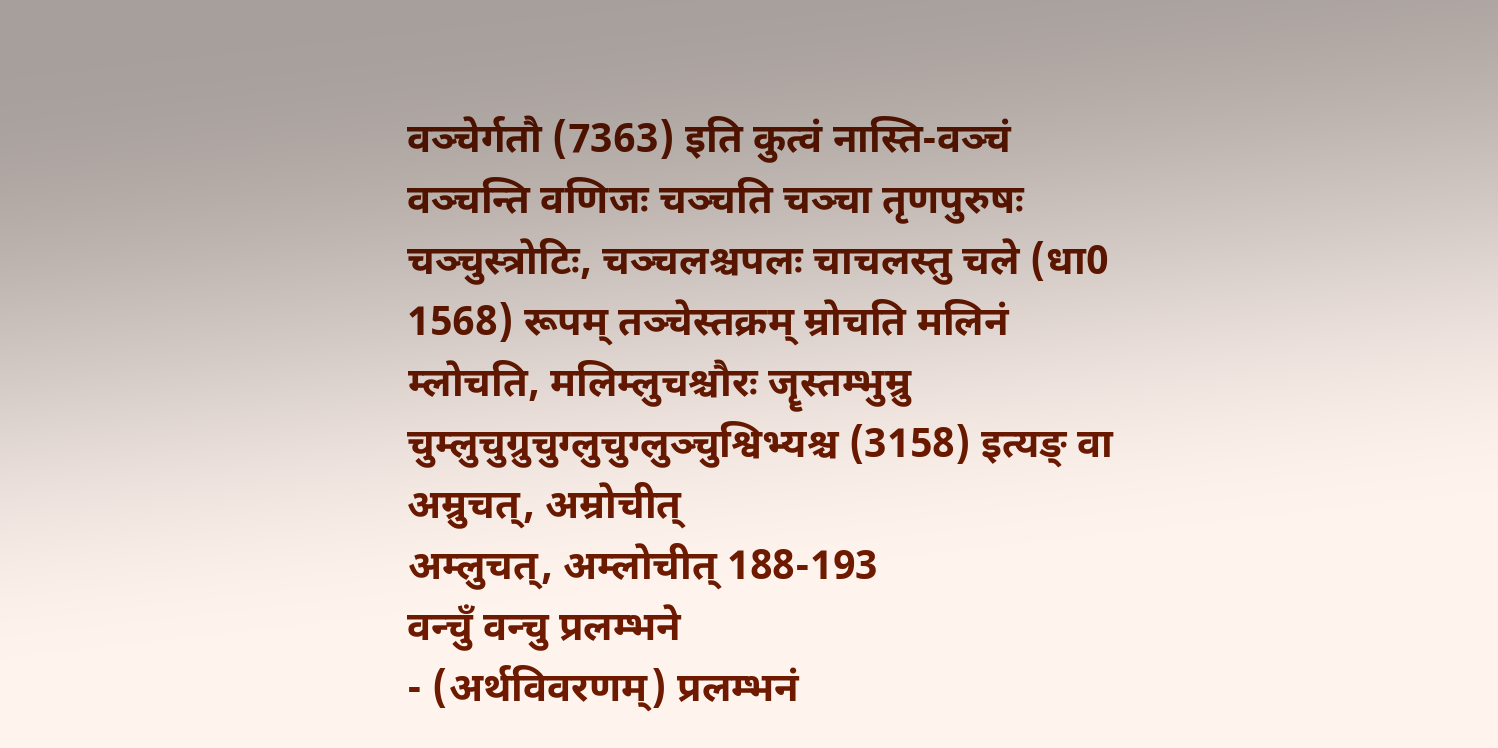वञ्चेर्गतौ (7363) इति कुत्वं नास्ति-वञ्चं वञ्चन्ति वणिजः चञ्चति चञ्चा तृणपुरुषः चञ्चुस्त्रोटिः, चञ्चलश्चपलः चाचलस्तु चले (धा0 1568) रूपम् तञ्चेस्तक्रम् म्रोचति मलिनं म्लोचति, मलिम्लुचश्चौरः जॄस्तम्भुम्रु चुम्लुचुग्रुचुग्लुचुग्लुञ्चुश्विभ्यश्च (3158) इत्यङ् वा अम्रुचत्, अम्रोचीत्
अम्लुचत्, अम्लोचीत् 188-193
वन्चुँ वन्चु प्रलम्भने
- (अर्थविवरणम्) प्रलम्भनं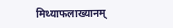मिथ्याफलाख्यानम्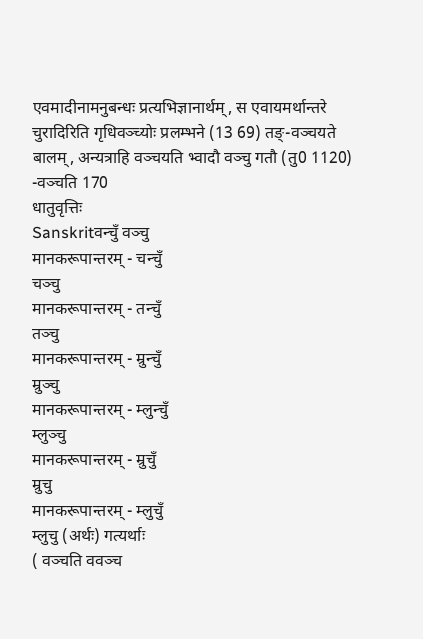एवमादीनामनुबन्धः प्रत्यभिज्ञानार्थम्, स एवायमर्थान्तरे चुरादिरिति गृधिवञ्च्योः प्रलम्भने (13 69) तङ्-वञ्चयते बालम्, अन्यत्राहि वञ्चयति भ्वादौ वञ्चु गतौ (तु0 1120) -वञ्चति 170
धातुवृत्तिः
Sanskritवन्चुँ वञ्चु
मानकरूपान्तरम् - चन्चुँ
चञ्चु
मानकरूपान्तरम् - तन्चुँ
तञ्चु
मानकरूपान्तरम् - म्रुन्चुँ
म्रुञ्चु
मानकरूपान्तरम् - म्लुन्चुँ
म्लुञ्चु
मानकरूपान्तरम् - म्रुचुँ
म्रुचु
मानकरूपान्तरम् - म्लुचुँ
म्लुचु (अर्थः) गत्यर्थाः
( वञ्चति ववञ्च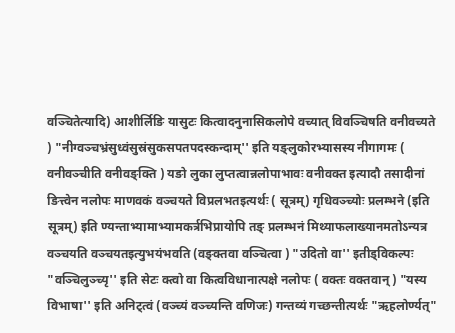वञ्चितेत्यादि) आशीर्लिङि यासुटः कित्वादनुनासिकलोपे वच्यात् विवञ्चिषति वनीवच्यते ) "नीग्वञ्चभ्रंसुध्वंसुस्रंसुकसपतपदस्कन्दाम्'' इति यङ्लुकोरभ्यासस्य नीगागमः ( वनीवञ्चीति वनीवङ्क्ति ) यङो लुका लुप्तत्वान्नलोपाभावः वनीवक्त इत्यादौ तसादीनां ङित्त्वेन नलोपः माणवकं वञ्चयते विप्रलभतइत्यर्थः ( सूत्रम्) गृधिवञ्च्योः प्रलम्भने (इति सूत्रम्) इति ण्यन्ताभ्यामाभ्यामकर्त्रभिप्रायोपि तङ् प्रलम्भनं मिथ्याफलाख्यानमतोऽन्यत्र वञ्चयति वञ्चयतइत्युभयंभवति (वङ्क्तवा वञ्चित्वा ) "उदितो वा'' इतीड्विकल्पः "वञ्चिलुञ्च्यृ'' इति सेटः क्त्वो वा कित्वविधानात्पक्षे नलोपः ( वक्तः वक्तवान् ) "यस्य विभाषा'' इति अनिट्त्वं (वञ्च्यं वञ्च्यन्ति वणिजः) गन्तव्यं गच्छन्तीत्यर्थः "ऋहलोर्ण्यत्"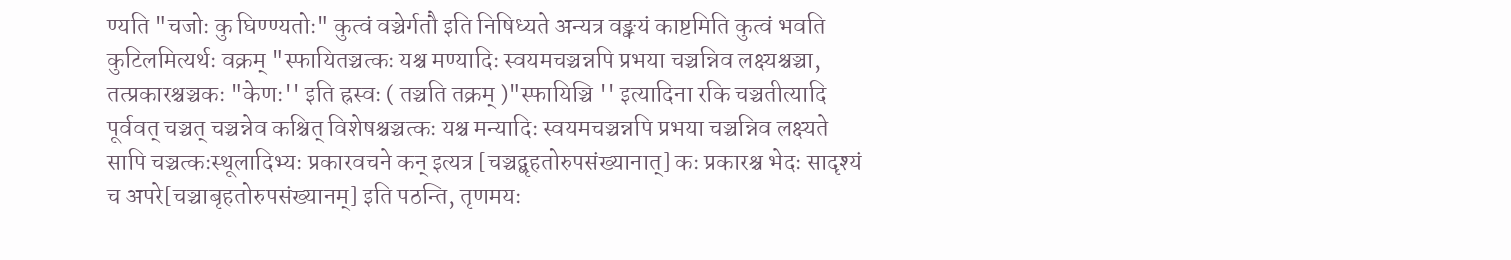ण्यति "चजोः कु घिण्ण्यतोः" कुत्वं वञ्चेर्गतौ इति निषिध्यते अन्यत्र वङ्क्यं काष्टमिति कुत्वं भवति कुटिलमित्यर्थः वक्रम् "स्फायितञ्चत्कः यश्च मण्यादिः स्वयमचञ्चन्नपि प्रभया चञ्चन्निव लक्ष्यश्चञ्चा, तत्प्रकारश्चञ्चकः "केणः'' इति ह्रस्वः ( तञ्चति तक्रम् )"स्फायिञ्चि '' इत्यादिना रकि चञ्चतीत्यादि पूर्ववत् चञ्चत् चञ्चन्नेव कश्चित् विशेषश्चञ्चत्कः यश्च मन्यादिः स्वयमचञ्चन्नपि प्रभया चञ्चन्निव लक्ष्यते सापि चञ्चत्कःस्थूलादिभ्यः प्रकारवचने कन् इत्यत्र [चञ्चद्बृहतोरुपसंख्यानात्] कः प्रकारश्च भेदः सादृश्यं च अपरे[चञ्चाबृहतोरुपसंख्यानम्] इति पठन्ति, तृणमयः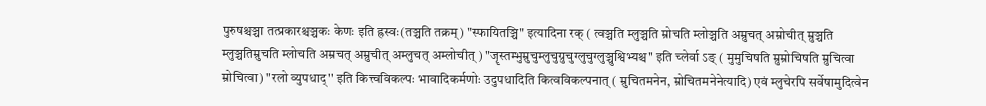पुरुषश्चञ्चा तत्प्रकारश्चञ्चकः केणः इति ह्रस्वः(तञ्चति तक्रम्) "स्फायितञ्चि" इत्यादिना रक् ( त्वञ्चति म्लुञ्चति म्रोचति म्लोञ्चति अम्रुचत् अम्रोचीत् म्रुञ्चति म्लुञ्चतिम्रुचति म्लोचति अम्रचत् अम्रुचीत् अम्लुचत् अम्लोचीत् ) "जॄस्तम्भुम्रुचुम्लुचुग्रुचुग्लुचुग्लुञ्चुश्विभ्यश्च'' इति च्लेर्वा ऽङ् ( मुमुचिषति म्रुम्रोचिषति म्रुचित्वा म्रोचित्वा) "रलो व्युपधाद्'' इति कित्त्वविकल्पः भावादिकर्मणोः उदुपधादिति कित्वविकल्पनात् ( म्रुचितमनेन, म्रोचितमनेनेत्यादि) एवं म्लुचेरपि सर्वेषामुदित्वेन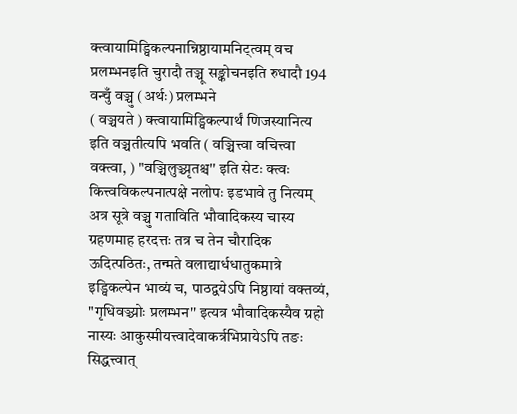क्त्वायामिड्विकल्पनान्निष्ठायामनिट्त्वम् वच प्रलम्भनइति चुरादौ तञ्चू सङ्कोचनइति रुधादौ 194
वन्चुँ वञ्चु (अर्थः) प्रलम्भने
( वञ्चयते ) क्त्वायामिड्विकल्पार्थं णिजस्यानित्य इति वञ्चतीत्यपि भवति ( वञ्चित्त्वा वचित्त्वा वक्त्वा, ) "वञ्चिलुञ्च्यृतश्च'' इति सेटः क्त्वः कित्त्वविकल्पनात्पक्षे नलोपः इडभावे तु नित्यम् अत्र सूत्रे वञ्चु गताविति भौवादिकस्य चास्य ग्रहणमाह हरदत्तः तत्र च तेन चौरादिक ऊदित्पठितः, तन्मते वलाद्यार्धधातुकमात्रे इड्विकल्पेन भाव्यं च, पाठद्वयेऽपि निष्ठायां वक्तव्यं, "गृधिवञ्च्योः प्रलम्भन'' इत्यत्र भौवादिकस्यैव ग्रहो नास्यः आकुस्मीयत्त्वादेवाकर्त्रभिप्रायेऽपि तङः सिद्धत्त्वात्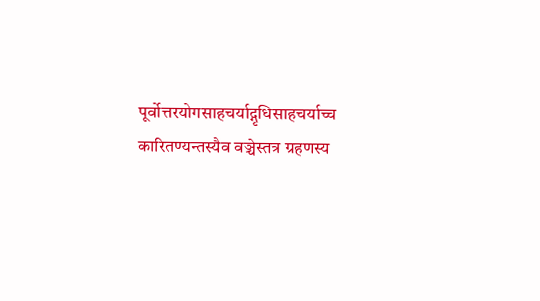पूर्वोत्तरयोगसाहचर्याद्गृधिसाहचर्याच्च कारितण्यन्तस्यैव वञ्चेस्तत्र ग्रहणस्य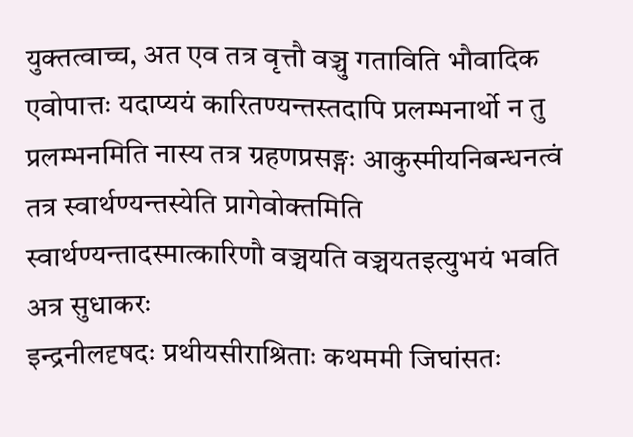युक्तत्वाच्च, अत एव तत्र वृत्तौ वञ्चु गताविति भौवादिक एवोपात्तः यदाप्ययं कारितण्यन्तस्तदापि प्रलम्भनार्थो न तु प्रलम्भनमिति नास्य तत्र ग्रहणप्रसङ्गः आकुस्मीयनिबन्धनत्वं तत्र स्वार्थण्यन्तस्येति प्रागेवोक्तमिति स्वार्थण्यन्तादस्मात्कारिणौ वञ्चयति वञ्चयतइत्युभयं भवति अत्र सुधाकरः
इन्द्रनीलदृषदः प्रथीयसीराश्रिताः कथममी जिघांसतः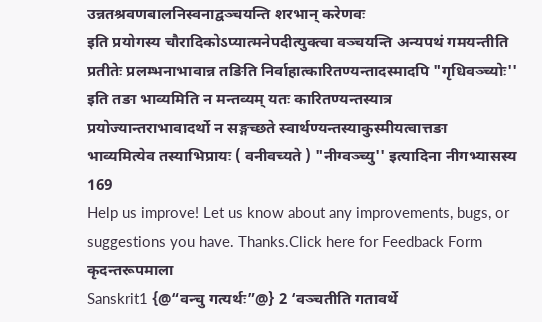उन्नतश्रवणबालनिस्वनाद्वञ्चयन्ति शरभान् करेणवः
इति प्रयोगस्य चौरादिकोऽप्यात्मनेपदीत्युक्त्वा वञ्चयन्ति अन्यपथं गमयन्तीति प्रतीतेः प्रलम्भनाभावान्न तङिति निर्वाहात्कारितण्यन्तादस्मादपि "गृधिवञ्च्योः'' इति तङा भाव्यमिति न मन्तव्यम् यतः कारितण्यन्तस्यात्र प्रयोज्यान्तराभावादर्थो न सङ्गच्छते स्वार्थण्यन्तस्याकुस्मीयत्वात्तङा भाव्यमित्येव तस्याभिप्रायः ( वनीवच्यते ) "नीग्वञ्च्यु'' इत्यादिना नीगभ्यासस्य 169
Help us improve! Let us know about any improvements, bugs, or suggestions you have. Thanks.Click here for Feedback Form
कृदन्तरूपमाला
Sanskrit1 {@“वन्चु गत्यर्थः”@} 2 ‘वञ्चतीति गतावर्थे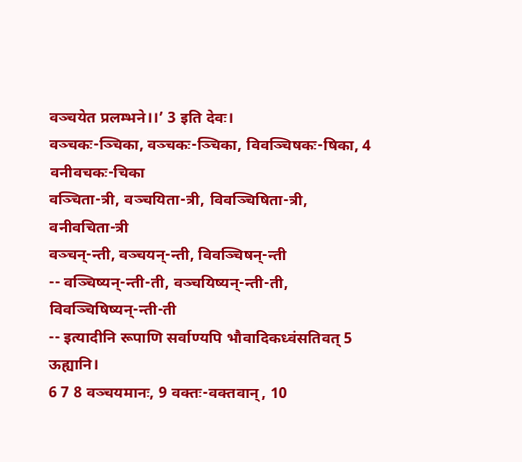वञ्चयेत प्रलम्भने।।’ 3 इति देवः।
वञ्चकः-ञ्चिका, वञ्चकः-ञ्चिका, विवञ्चिषकः-षिका, 4 वनीवचकः-चिका
वञ्चिता-त्री, वञ्चयिता-त्री, विवञ्चिषिता-त्री, वनीवचिता-त्री
वञ्चन्-न्ती, वञ्चयन्-न्ती, विवञ्चिषन्-न्ती
-- वञ्चिष्यन्-न्ती-ती, वञ्चयिष्यन्-न्ती-ती, विवञ्चिषिष्यन्-न्ती-ती
-- इत्यादीनि रूपाणि सर्वाण्यपि भौवादिकध्वंसतिवत् 5 ऊह्यानि।
6 7 8 वञ्चयमानः, 9 वक्तः-वक्तवान्, 10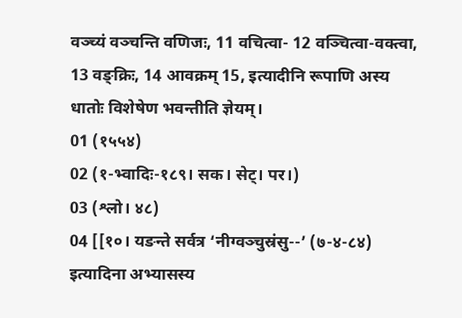वञ्च्यं वञ्चन्ति वणिजः, 11 वचित्वा- 12 वञ्चित्वा-वक्त्वा, 13 वङ्क्रिः, 14 आवक्रम् 15, इत्यादीनि रूपाणि अस्य धातोः विशेषेण भवन्तीति ज्ञेयम्।
01 (१५५४)
02 (१-भ्वादिः-१८९। सक। सेट्। पर।)
03 (श्लो। ४८)
04 [[१०। यङन्ते सर्वत्र ‘नीग्वञ्चुस्रंसु--’ (७-४-८४) इत्यादिना अभ्यासस्य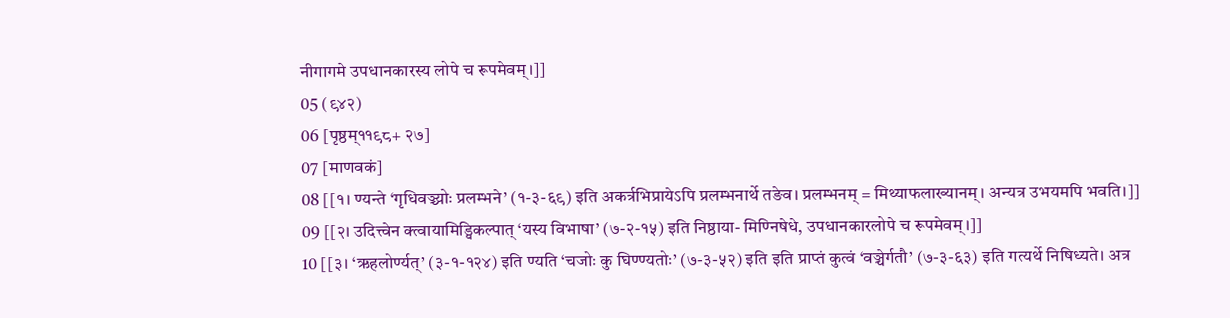नीगागमे उपधानकारस्य लोपे च रूपमेवम्।]]
05 (९४२)
06 [पृष्ठम्११९८+ २७]
07 [माणवकं]
08 [[१। ण्यन्ते ‘गृधिवञ्च्योः प्रलम्भने’ (१-३-६९) इति अकर्त्रभिप्रायेऽपि प्रलम्भनार्थे तङेव। प्रलम्भनम् = मिथ्याफलाख्यानम्। अन्यत्र उभयमपि भवति।]]
09 [[२। उदित्त्वेन क्त्वायामिड्विकल्पात् ‘यस्य विभाषा’ (७-२-१५) इति निष्ठाया- मिण्निषेधे, उपधानकारलोपे च रूपमेवम्।]]
10 [[३। ‘ऋहलोर्ण्यत्’ (३-१-१२४) इति ण्यति ‘चजोः कु घिण्ण्यतोः’ (७-३-५२) इति इति प्राप्तं कुत्वं ‘वञ्चेर्गतौ’ (७-३-६३) इति गत्यर्थे निषिध्यते। अत्र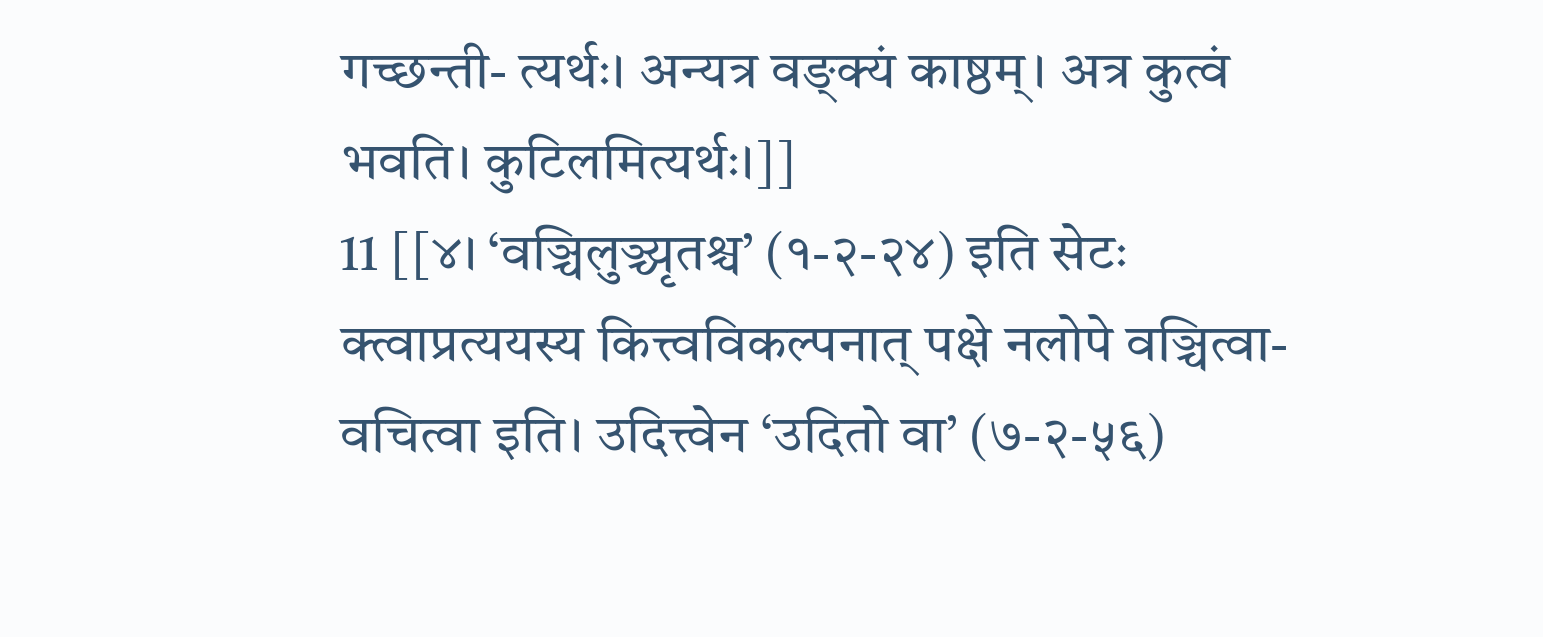गच्छन्ती- त्यर्थः। अन्यत्र वङ्क्यं काष्ठम्। अत्र कुत्वं भवति। कुटिलमित्यर्थः।]]
11 [[४। ‘वञ्चिलुञ्च्यृतश्च’ (१-२-२४) इति सेटः क्त्वाप्रत्ययस्य कित्त्वविकल्पनात् पक्षे नलोपे वञ्चित्वा-वचित्वा इति। उदित्त्वेन ‘उदितो वा’ (७-२-५६)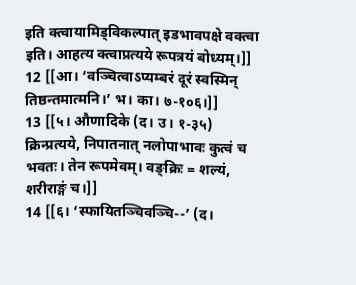इति क्त्वायामिड्विकल्पात् इडभावपक्षे वक्त्वा इति। आहत्य क्त्वाप्रत्यये रूपत्रयं बोध्यम्।]]
12 [[आ। ‘वञ्चित्वाऽप्यम्बरं दूरं स्वस्मिन् तिष्ठन्तमात्मनि।’ भ। का। ७-१०६।]]
13 [[५। औणादिके (द। उ। १-३५) क्रिन्प्रत्यये, निपातनात् नलोपाभावः कुत्वं च भवतः। तेन रूपमेवम्। वङ्क्रिः = शल्यं, शरीराङ्गं च।]]
14 [[६। ‘स्फायितञ्चिवञ्चि--’ (द।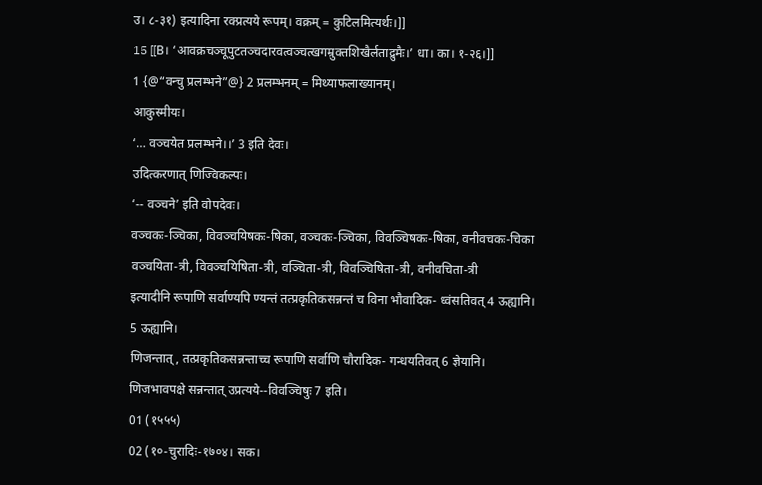उ। ८-३१) इत्यादिना रक्प्रत्यये रूपम्। वक्रम् = कुटिलमित्यर्थः।]]
15 [[B। ‘आवक्रचञ्चूपुटतञ्चदारवत्वञ्चत्खगम्रुक्तशिखैर्लताद्रुमैः।’ धा। का। १-२६।]]
1 {@“वन्चु प्रलम्भने”@} 2 प्रलम्भनम् = मिथ्याफलाख्यानम्।
आकुस्मीयः।
‘… वञ्चयेत प्रलम्भने।।’ 3 इति देवः।
उदित्करणात् णिज्विकल्पः।
‘-- वञ्चने’ इति वोपदेवः।
वञ्चकः-ञ्चिका, विवञ्चयिषकः-षिका, वञ्चकः-ञ्चिका, विवञ्चिषकः-षिका, वनीवचकः-चिका
वञ्चयिता-त्री, विवञ्चयिषिता-त्री, वञ्चिता-त्री, विवञ्चिषिता-त्री, वनीवचिता-त्री
इत्यादीनि रूपाणि सर्वाण्यपि ण्यन्तं तत्प्रकृतिकसन्नन्तं च विना भौवादिक- ध्वंसतिवत् 4 ऊह्यानि।
5 ऊह्यानि।
णिजन्तात्, तत्प्रकृतिकसन्नन्ताच्च रूपाणि सर्वाणि चौरादिक- गन्धयतिवत् 6 ज्ञेयानि।
णिजभावपक्षे सन्नन्तात् उप्रत्यये--विवञ्चिषुः 7 इति।
01 (१५५५)
02 (१०-चुरादिः-१७०४। सक।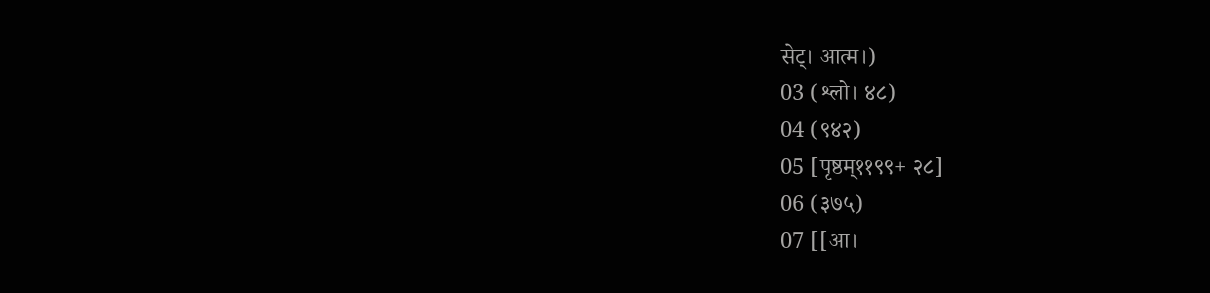सेट्। आत्म।)
03 (श्लो। ४८)
04 (९४२)
05 [पृष्ठम्११९९+ २८]
06 (३७५)
07 [[आ।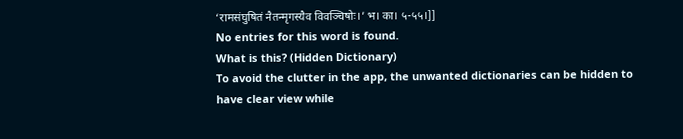‘रामसंघुषितं नैतन्मृगस्यैव विवञ्चिषोः।’ भ। का। ५-५५।]]
No entries for this word is found.
What is this? (Hidden Dictionary)
To avoid the clutter in the app, the unwanted dictionaries can be hidden to have clear view while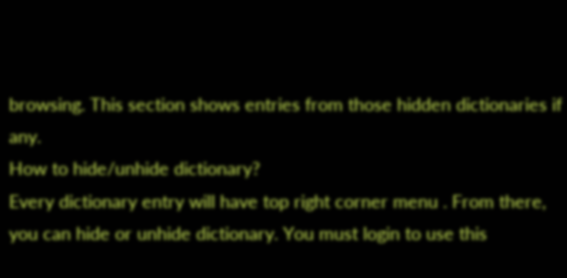browsing. This section shows entries from those hidden dictionaries if any.
How to hide/unhide dictionary?
Every dictionary entry will have top right corner menu . From there, you can hide or unhide dictionary. You must login to use this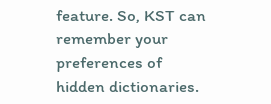feature. So, KST can remember your preferences of hidden dictionaries.